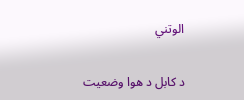الوتني

د کابل د هوا وضعیت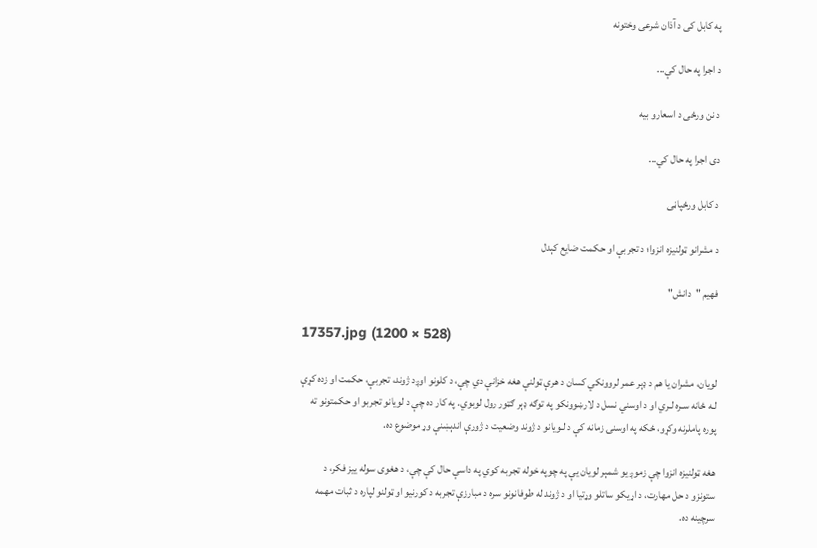په کابل کی د آذان شرعی وختونه

د اجرا په حال کې...

د نن ورځی د اسعارو بیه

دی اجرا په حال کي...

د کابل ورځپاڼی

د مشرانو ټولنیزه انزوا؛ د تجربې او حکمت ضایع کېدل

فهیم "دانش"

17357.jpg (1200 × 528)

لویان، مشران یا هم د ډېر عمر لروونکي کسان د هرې ټولنې هغه خزانې دي چې، د کلونو اوږد ژوند، تجربې، حکمت او زده کړې لـه ځانه سـره لـري او د اوسني نسل د لارښوونکو په توګه ډېر ګټور رول لوبوي. په کار ده چې د لویانو تجربو او حکمتونو ته پوره پاملرنه وکړو، ځکه په اوسنۍ زمانه کې د لـویانو د ژوند وضعیت د ژورې اندېښنې وړ موضوع ده.

هغه ټولنیزه انزوا چې زموږ یو شمېر لویان یې په چوپه خوله تجربه کوي په داسې حال کې چې، د هغوی سوله ‌ییز فکر، د ستونزو د حل مهارت، د اړیکو ساتلو وړتیا او د ژوند له طوفانونو سره د مبارزې تجربه د کورنیو او ټولنو لپاره د ثبات مهمه سرچینه ده.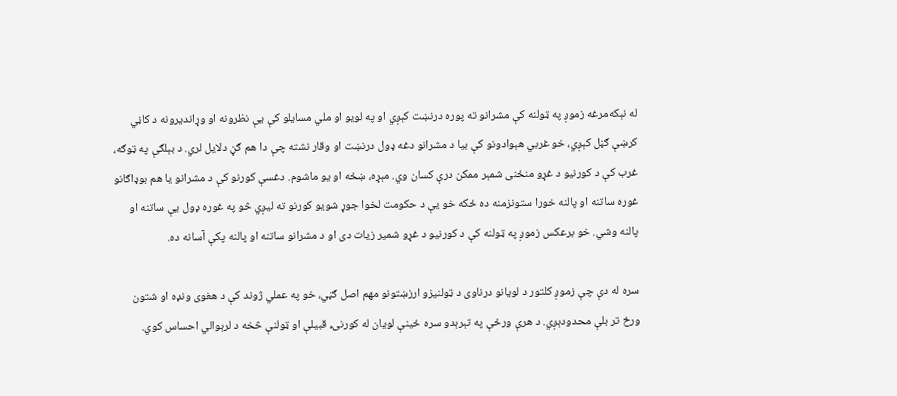له نېکه‌مرغه زموږ په ټولنه کې مشرانو ته پوره درنښت کېږي او په لویو او ملي مسایلو کې یې نظرونه او وړاندیرونه د کاڼي کرښې ګڼل کېږي، خو غربي هېوادونو کې بیا د مشرانو دغه ډول درنښت او وقار نشته چې دا هم ګڼ دلایل لري. د بېلګې په ټوګه، غرب کې د کورنیو د غړو منځنی شمېر ممکن درې کسان وي. مېړه، ښځه او یو ماشوم. دغسې کورنو کې د مشرانو یا هم بوډاګانو غوره ساتنه او پالنه خورا ستونزمنه ده ځکه خو یې د حکومت لخوا جوړ شویو کورنو ته لیږي څو په غوره ډول یې ساتنه او پالنه وشي. خو برعکس زموږ په ټولنه کې د کورنیو د غړو شمیر زیات دی او د مشرانو ساتنه او پالنه پکې آسانه ده.

سره له دې چې زموږ کلتور د لویانو درناوی د ټولنیزو ارزښتونو مهم اصل ګڼي، خو په عملي ژوند کې د هغوی ونډه او شتون ورځ تر بلې محدودېږي. د هرې ورځې په تېرېدو سره ځینې لویان له کورنۍ، قبیلې او ټولنې څخه د لرېوالي احساس کوي.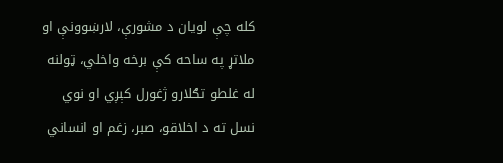کله چې لویان د مشورې، لارښوونې او ملاتړ په ساحه کې برخه واخلي، ټولنه له غلطو تګلارو ژغورل کېږي او نوي نسل ته د اخلاقو، صبر، زغم او انساني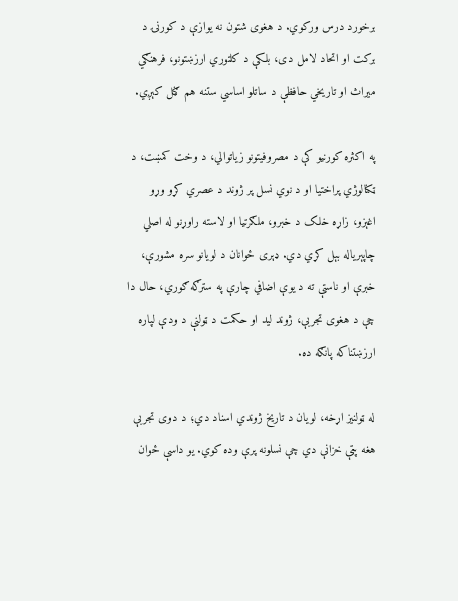برخورد درس ورکوي. د هغوی شتون نه یوازې د کورنۍ د برکت او اتحاد لامل دی، بلکې د کلتوري ارزښتونو، فرهنګي میراث او تاریخي حافظې د ساتلو اساسي ستنه هم ګڼل کېږي.

په اکثره کورنیو کې د مصروفیتونو زیاتوالي، د وخت کمښت، د ټکنالوژي پراختیا او د نوي نسل پر ژوند د عصري کړو وړو اغېزو، زاړه خلک د خبرو، ملګرتیا او لاسته راوړنو له اصلي چاپېریاله بېل کړي دي. ډېری ځوانان د لویانو سره مشورې، خبرې او ناستې ته د یوې اضافي چارې په سترګه ګوري، حال دا چې د هغوی تجربې، ژوند لید او حکمت د ټولنې د ودې لپاره ارزښتناکه پانګه ده.

له ټولنیز اړخه، لویان د تاریخ ژوندي اسناد دي؛ د دوی تجربې هغه پټې خزانې دي چې نسلونه پرې وده کوي. یو داسې ځوان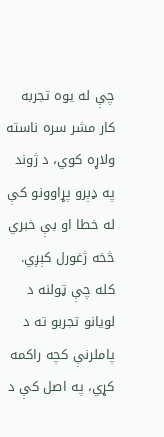چې له یوه تجربه‌ کار مشر سره ناسته ولاړه کوي، د ژوند په ډېرو پړاوونو کې له خطا او بې خبري څخه ژغورل کېږي. کله چې ټولنه د لویانو تجربو ته د پاملرنې کچه راکمه کړي، په اصل کې د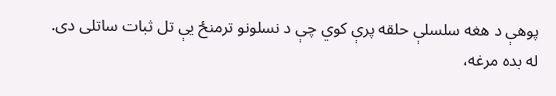پوهې د هغه سلسلې حلقه پرې کوي چې د نسلونو ترمنځ یې تل ثبات ساتلی دی. له بده مرغه،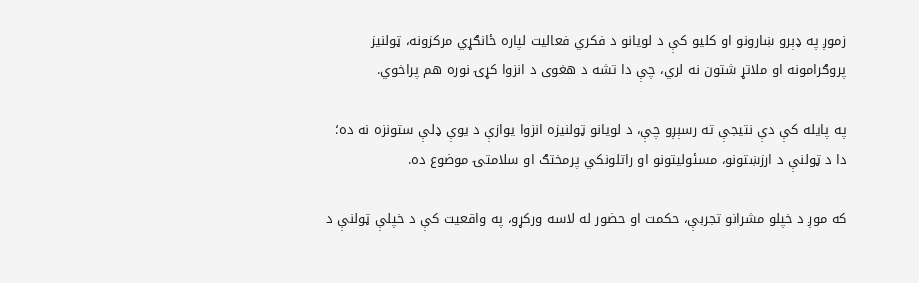زموږ په ډېرو ښارونو او کلیو کې د لویانو د فکري فعالیت لپاره ځانګړي مرکزونه، ټولنیز پروګرامونه او ملاتړ شتون نه لري، چې دا تشه د هغوی د انزوا کړۍ نوره هم پراخوي.

په پایله کې دې نتیجې ته رسېږو چې، د لویانو ټولنیزه انزوا یوازې د یوې ډلې ستونزه نه ده؛ دا د ټولنې د ارزښتونو، مسئولیتونو او راتلونکي پرمختګ او سلامتۍ موضوع ده.

که موږ د خپلو مشرانو تجربې، حکمت او حضور له لاسه ورکړو، په واقعیت کې د خپلې ټولنې د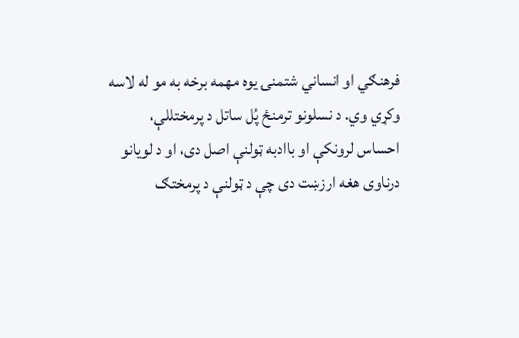فرهنګي او انساني شتمنۍ یوه مهمه برخه به مو له لاسه وکړي وي. د نسلونو ترمنځ پُل ساتل د پرمختللې، احساس لرونکې او باادبه ټولنې اصل دی، او د لویانو درناوی هغه ارزښت دی چې د ټولنې د پرمختګ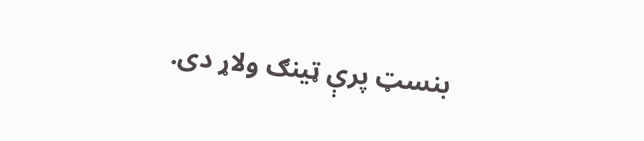بنسټ پرې ټینګ ولاړ دی.